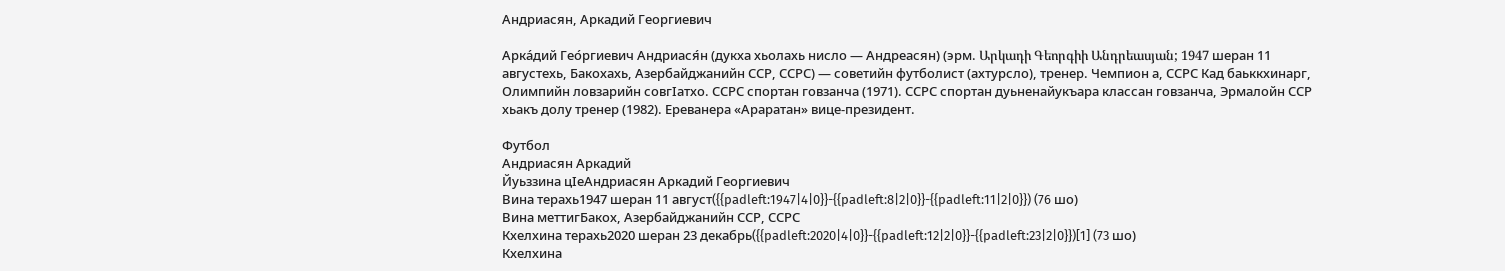Андриасян, Аркадий Георгиевич

Арка́дий Гео́ргиевич Андриася́н (дукха хьолахь нисло — Андреасян) (эрм. Արկադի Գեորգիի Անդրեասյան; 1947 шеран 11 августехь, Бакохахь, Азербайджанийн ССР, ССРС) — советийн футболист (ахтурсло), тренер. Чемпион а, ССРС Кад баьккхинарг, Олимпийн ловзарийн совгӀатхо. ССРС спортан говзанча (1971). ССРС спортан дуьненайукъара классан говзанча, Эрмалойн ССР хьакъ долу тренер (1982). Ереванера «Араратан» вице-президент.

Футбол
Андриасян Аркадий
Йуьззина цӀеАндриасян Аркадий Георгиевич
Вина терахь1947 шеран 11 август({{padleft:1947|4|0}}-{{padleft:8|2|0}}-{{padleft:11|2|0}}) (76 шо)
Вина меттигБакох, Азербайджанийн ССР, ССРС
Кхелхина терахь2020 шеран 23 декабрь({{padleft:2020|4|0}}-{{padleft:12|2|0}}-{{padleft:23|2|0}})[1] (73 шо)
Кхелхина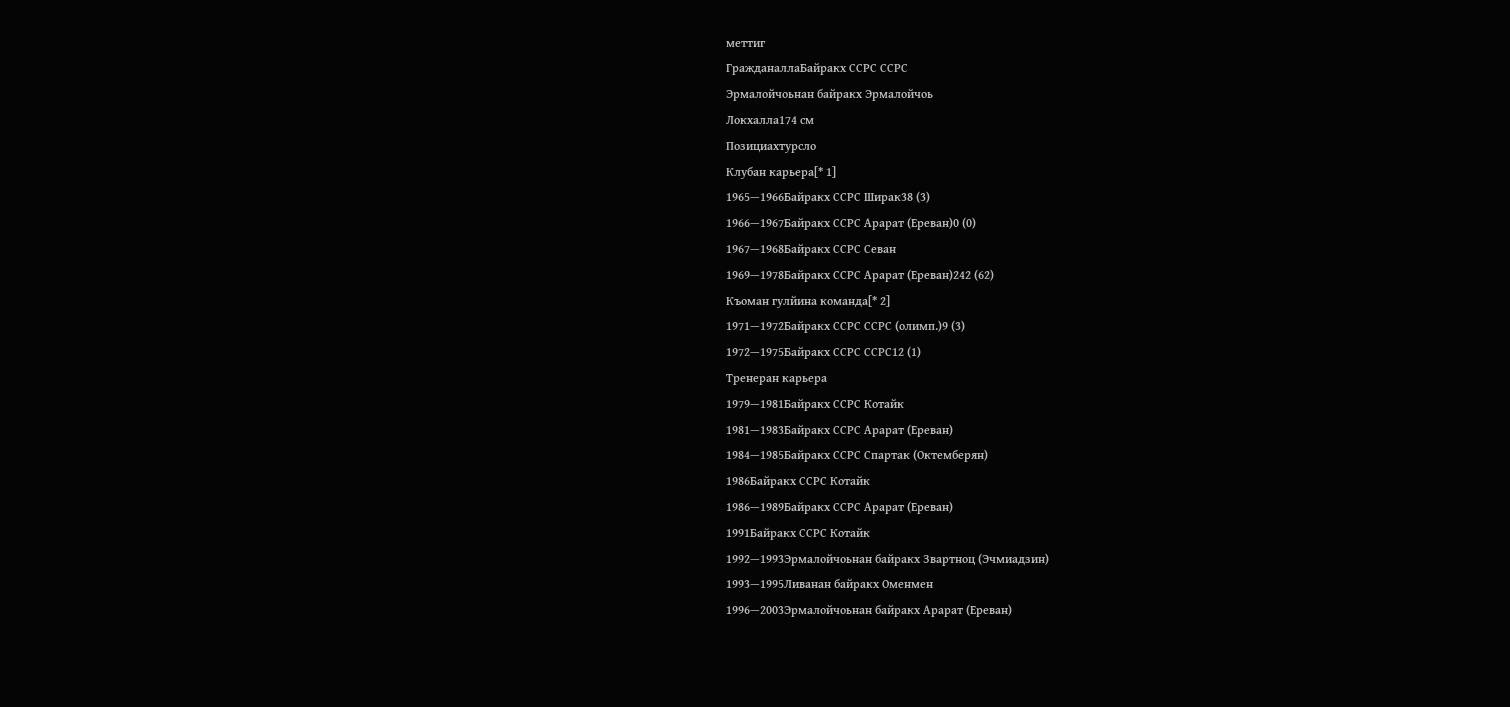меттиг
ГражданаллаБайракх ССРС ССРС
Эрмалойчоьнан байракх Эрмалойчоь
Локхалла174 см
Позициахтурсло
Клубан карьера[* 1]
1965—1966Байракх ССРС Ширак38 (3)
1966—1967Байракх ССРС Арарат (Ереван)0 (0)
1967—1968Байракх ССРС Севан
1969—1978Байракх ССРС Арарат (Ереван)242 (62)
Къоман гулйина команда[* 2]
1971—1972Байракх ССРС ССРС (олимп.)9 (3)
1972—1975Байракх ССРС ССРС12 (1)
Тренеран карьера
1979—1981Байракх ССРС Котайк
1981—1983Байракх ССРС Арарат (Ереван)
1984—1985Байракх ССРС Спартак (Октемберян)
1986Байракх ССРС Котайк
1986—1989Байракх ССРС Арарат (Ереван)
1991Байракх ССРС Котайк
1992—1993Эрмалойчоьнан байракх Звартноц (Эчмиадзин)
1993—1995Ливанан байракх Оменмен
1996—2003Эрмалойчоьнан байракх Арарат (Ереван)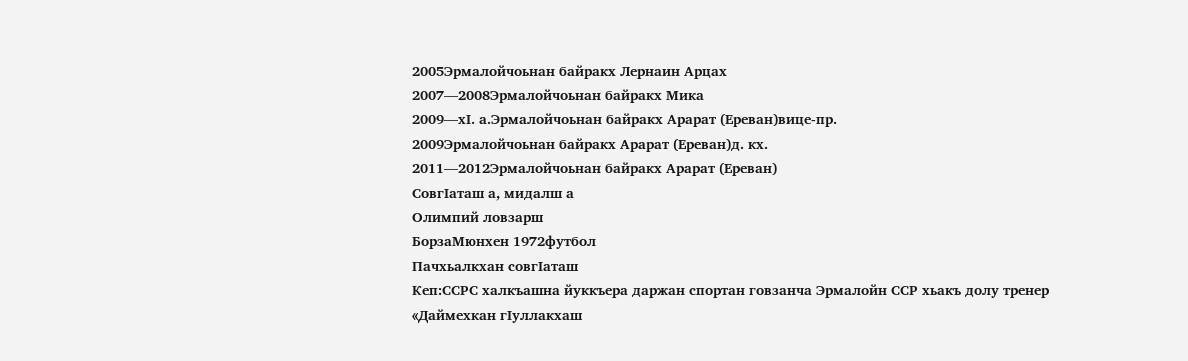2005Эрмалойчоьнан байракх Лернаин Арцах
2007—2008Эрмалойчоьнан байракх Мика
2009—хӀ. а.Эрмалойчоьнан байракх Арарат (Ереван)вице-пр.
2009Эрмалойчоьнан байракх Арарат (Ереван)д. кх.
2011—2012Эрмалойчоьнан байракх Арарат (Ереван)
СовгӀаташ а, мидалш а
Олимпий ловзарш
БорзаМюнхен 1972футбол
Пачхьалкхан совгӀаташ
Кеп:ССРС халкъашна йуккъера даржан спортан говзанча Эрмалойн ССР хьакъ долу тренер
«Даймехкан гӀуллакхаш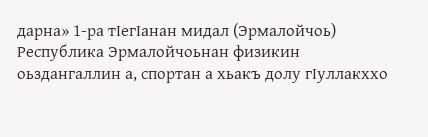дарна» 1-ра тӀегӀанан мидал (Эрмалойчоь) Республика Эрмалойчоьнан физикин оьздангаллин а, спортан а хьакъ долу гӀуллакххо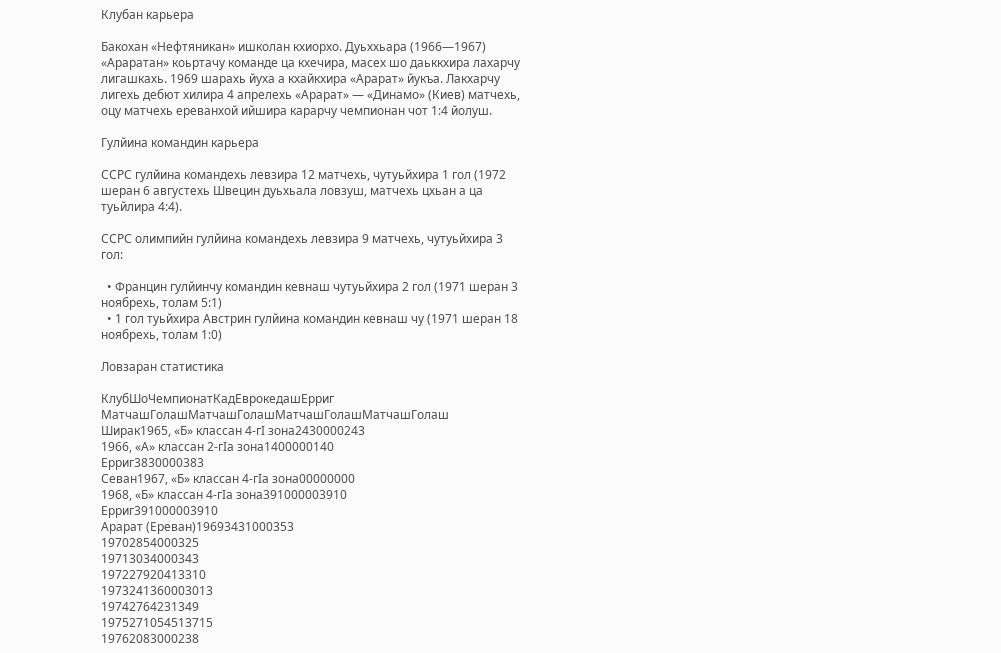Клубан карьера

Бакохан «Нефтяникан» ишколан кхиорхо. Дуьххьара (1966—1967) «Араратан» коьртачу команде ца кхечира, масех шо даьккхира лахарчу лигашкахь. 1969 шарахь йуха а кхайкхира «Арарат» йукъа. Лакхарчу лигехь дебют хилира 4 апрелехь «Арарат» — «Динамо» (Киев) матчехь, оцу матчехь ереванхой ийшира карарчу чемпионан чот 1:4 йолуш.

Гулйина командин карьера

ССРС гулйина командехь левзира 12 матчехь, чутуьйхира 1 гол (1972 шеран 6 августехь Швецин дуьхьала ловзуш, матчехь цхьан а ца туьйлира 4:4).

ССРС олимпийн гулйина командехь левзира 9 матчехь, чутуьйхира 3 гол:

  • Францин гулйинчу командин кевнаш чутуьйхира 2 гол (1971 шеран 3 ноябрехь, толам 5:1)
  • 1 гол туьйхира Австрин гулйина командин кевнаш чу (1971 шеран 18 ноябрехь, толам 1:0)

Ловзаран статистика

КлубШоЧемпионатКадЕврокедашЕрриг
МатчашГолашМатчашГолашМатчашГолашМатчашГолаш
Ширак1965, «Б» классан 4-гӀ зона2430000243
1966, «А» классан 2-гӀа зона1400000140
Ерриг3830000383
Севан1967, «Б» классан 4-гӀа зона00000000
1968, «Б» классан 4-гӀа зона391000003910
Ерриг391000003910
Арарат (Ереван)19693431000353
19702854000325
19713034000343
197227920413310
1973241360003013
19742764231349
1975271054513715
19762083000238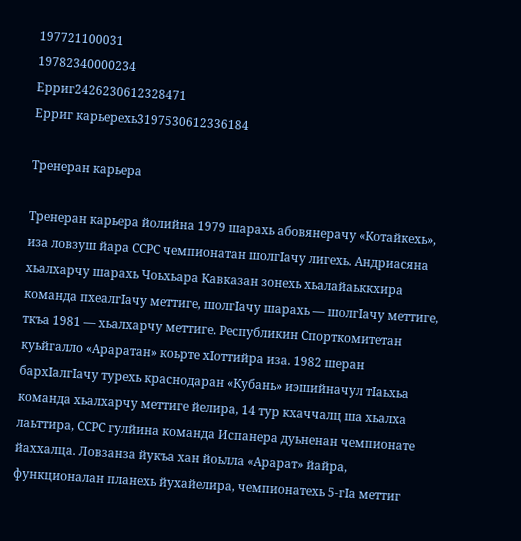197721100031
19782340000234
Ерриг2426230612328471
Ерриг карьерехь3197530612336184

Тренеран карьера

Тренеран карьера йолийна 1979 шарахь абовянерачу «Котайкехь», иза ловзуш йара ССРС чемпионатан шолгӀачу лигехь. Андриасяна хьалхарчу шарахь Чоьхьара Кавказан зонехь хьалайаьккхира команда пхеалгӀачу меттиге, шолгӀачу шарахь — шолгӀачу меттиге, ткъа 1981 — хьалхарчу меттиге. Республикин Спорткомитетан куьйгалло «Араратан» коьрте хӀоттийра иза. 1982 шеран бархӀалгӀачу турехь краснодаран «Кубань» иэшийначул тӀаьхьа команда хьалхарчу меттиге йелира, 14 тур кхаччалц ша хьалха лаьттира, ССРС гулйина команда Испанера дуьненан чемпионате йаххалца. Ловзанза йукъа хан йоьлла «Арарат» йайра, функционалан планехь йухайелира, чемпионатехь 5-гӀа меттиг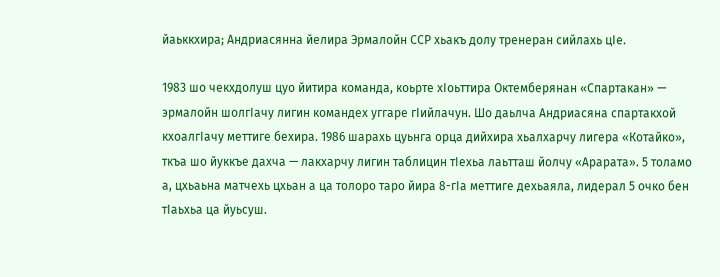йаьккхира; Андриасянна йелира Эрмалойн ССР хьакъ долу тренеран сийлахь цӀе.

1983 шо чекхдолуш цуо йитира команда, коьрте хӀоьттира Октемберянан «Спартакан» — эрмалойн шолгӀачу лигин командех уггаре гӀийлачун. Шо даьлча Андриасяна спартакхой кхоалгӀачу меттиге бехира. 1986 шарахь цуьнга орца дийхира хьалхарчу лигера «Котайко», ткъа шо йуккъе дахча — лакхарчу лигин таблицин тӀехьа лаьтташ йолчу «Арарата». 5 толамо а, цхьаьна матчехь цхьан а ца толоро таро йира 8-гӀа меттиге дехьаяла, лидерал 5 очко бен тӀаьхьа ца йуьсуш.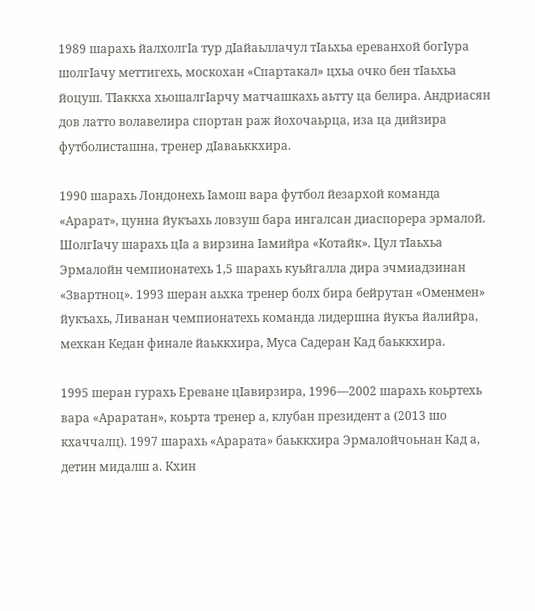1989 шарахь йалхолгӀа тур дӀайаьллачул тӀаьхьа ереванхой богӀура шолгӀачу меттигехь, москохан «Спартакал» цхьа очко бен тӀаьхьа йоцуш. ТӀаккха хьошалгӀарчу матчашкахь аьтту ца белира. Андриасян дов латто волавелира спортан раж йохочаьрца, иза ца дийзира футболисташна, тренер дӀаваьккхира.

1990 шарахь Лондонехь Ӏамош вара футбол йезархой команда «Арарат», цунна йукъахь ловзуш бара ингалсан диаспорера эрмалой. ШолгӀачу шарахь цӀа а вирзина Ӏамийра «Котайк». Цул тӀаьхьа Эрмалойн чемпионатехь 1,5 шарахь куьйгалла дира эчмиадзинан «Звартноц». 1993 шеран аьхка тренер болх бира бейрутан «Оменмен» йукъахь, Ливанан чемпионатехь команда лидершна йукъа йалийра, мехкан Кедан финале йаьккхира, Муса Садеран Кад баьккхира.

1995 шеран гурахь Ереване цӀавирзира, 1996—2002 шарахь коьртехь вара «Араратан», коьрта тренер а, клубан президент а (2013 шо кхаччалц). 1997 шарахь «Арарата» баьккхира Эрмалойчоьнан Кад а, детин мидалш а. Кхин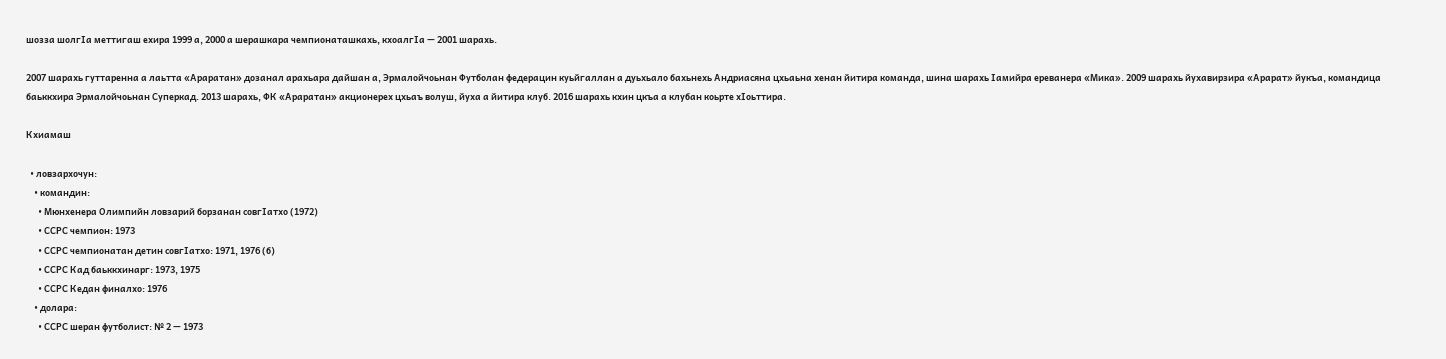шозза шолгӀа меттигаш ехира 1999 а, 2000 а шерашкара чемпионаташкахь, кхоалгӀа — 2001 шарахь.

2007 шарахь гуттаренна а лаьтта «Араратан» дозанал арахьара дайшан а, Эрмалойчоьнан Футболан федерацин куьйгаллан а дуьхьало бахьнехь Андриасяна цхьаьна хенан йитира команда, шина шарахь Ӏамийра ереванера «Мика». 2009 шарахь йухавирзира «Арарат» йукъа, командица баьккхира Эрмалойчоьнан Суперкад. 2013 шарахь, ФК «Араратан» акционерех цхьаъ волуш, йуха а йитира клуб. 2016 шарахь кхин цкъа а клубан коьрте хӀоьттира.

Кхиамаш

  • ловзархочун:
    • командин:
      • Мюнхенера Олимпийн ловзарий борзанан совгӀатхо (1972)
      • ССРС чемпион: 1973
      • ССРС чемпионатан детин совгӀатхо: 1971, 1976 (б)
      • ССРС Кад баьккхинарг: 1973, 1975
      • ССРС Кедан финалхо: 1976
    • долара:
      • ССРС шеран футболист: № 2 — 1973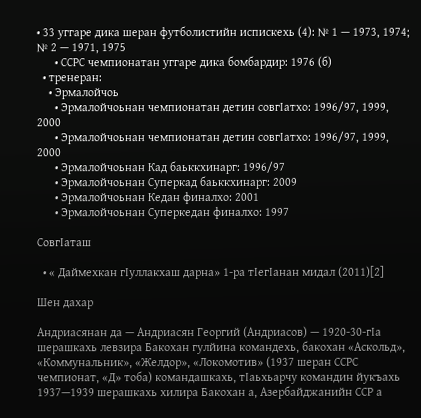• 33 уггаре дика шеран футболистийн испискехь (4): № 1 — 1973, 1974; № 2 — 1971, 1975
      • ССРС чемпионатан уггаре дика бомбардир: 1976 (б)
  • тренеран:
    • Эрмалойчоь
      • Эрмалойчоьнан чемпионатан детин совгӀатхо: 1996/97, 1999, 2000
      • Эрмалойчоьнан чемпионатан детин совгӀатхо: 1996/97, 1999, 2000
      • Эрмалойчоьнан Кад баьккхинарг: 1996/97
      • Эрмалойчоьнан Суперкад баьккхинарг: 2009
      • Эрмалойчоьнан Кедан финалхо: 2001
      • Эрмалойчоьнан Суперкедан финалхо: 1997

СовгӀаташ

  • « Даймехкан гӀуллакхаш дарна» 1-ра тӀегӀанан мидал (2011)[2]

Шен дахар

Андриасянан да — Андриасян Георгий (Андриасов) — 1920-30-гӀа шерашкахь левзира Бакохан гулйина командехь, бакохан «Аскольд», «Коммунальник», «Желдор», «Локомотив» (1937 шеран ССРС чемпионат, «Д» тоба) командашкахь, тӀаьхьарчу командин йукъахь 1937—1939 шерашкахь хилира Бакохан а, Азербайджанийн ССР а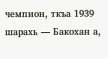чемпион, ткъа 1939 шарахь — Бакохан а,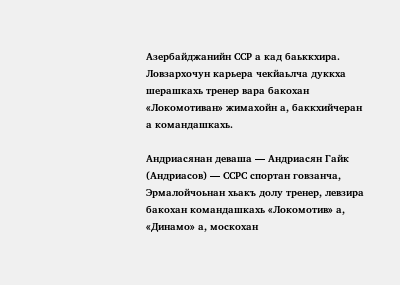Азербайджанийн ССР а кад баьккхира. Ловзархочун карьера чекйаьлча дуккха шерашкахь тренер вара бакохан «Локомотиван» жимахойн а, баккхийчеран а командашкахь.

Андриасянан деваша — Андриасян Гайк (Андриасов) — ССРС спортан говзанча, Эрмалойчоьнан хьакъ долу тренер, левзира бакохан командашкахь «Локомотив» а, «Динамо» а, москохан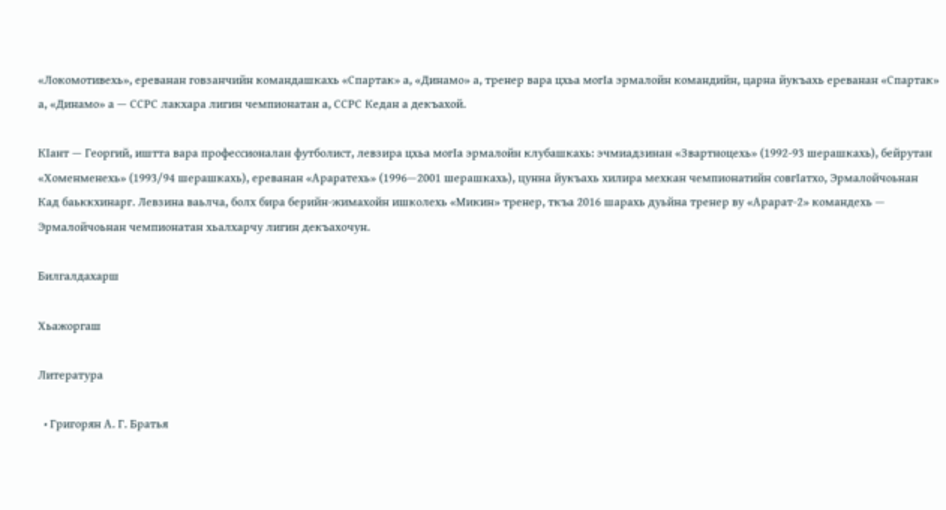«Локомотивехь», ереванан говзанчийн командашкахь «Спартак» а, «Динамо» а, тренер вара цхьа могӀа эрмалойн командийн, царна йукъахь ереванан «Спартак» а, «Динамо» а — ССРС лакхара лигин чемпионатан а, ССРС Кедан а декъахой.

КӀант — Георгий, иштта вара профессионалан футболист, левзира цхьа могӀа эрмалойн клубашкахь: эчмиадзинан «Звартноцехь» (1992-93 шерашкахь), бейрутан «Хоменменехь» (1993/94 шерашкахь), ереванан «Араратехь» (1996—2001 шерашкахь), цунна йукъахь хилира мехкан чемпионатийн совгӀатхо, Эрмалойчоьнан Кад баьккхинарг. Левзина ваьлча, болх бира берийн-жимахойн ишколехь «Микин» тренер, ткъа 2016 шарахь дуьйна тренер ву «Арарат-2» командехь — Эрмалойчоьнан чемпионатан хьалхарчу лигин декъахочун.

Билгалдахарш

Хьажоргаш

Литература

  • Григорян А. Г. Братья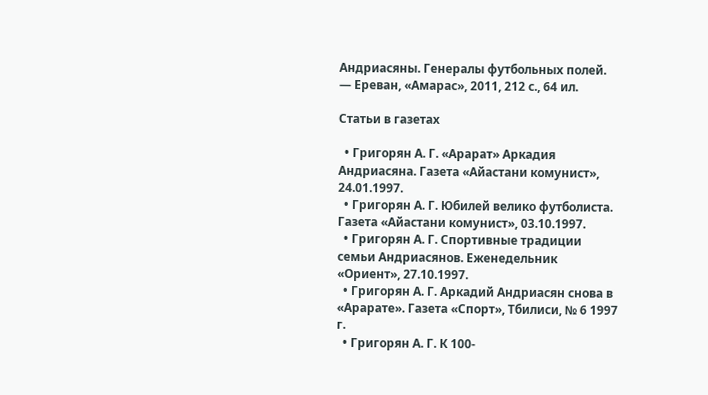Андриасяны. Генералы футбольных полей. — Ереван, «Амарас», 2011, 212 с., 64 ил.

Статьи в газетах

  • Григорян А. Г. «Арарат» Аркадия Андриасяна. Газета «Айастани комунист», 24.01.1997.
  • Григорян А. Г. Юбилей велико футболиста. Газета «Айастани комунист», 03.10.1997.
  • Григорян А. Г. Спортивные традиции семьи Андриасянов. Еженедельник «Ориент», 27.10.1997.
  • Григорян А. Г. Аркадий Андриасян снова в «Арарате». Газета «Спорт», Тбилиси, № 6 1997 г.
  • Григорян А. Г. К 100-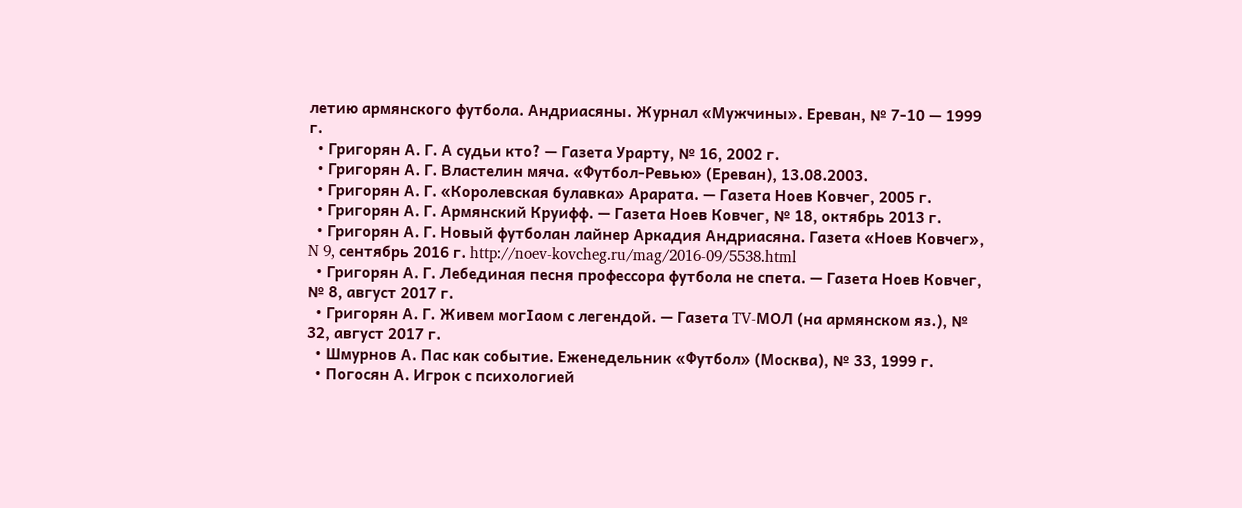летию армянского футбола. Андриасяны. Журнал «Мужчины». Ереван, № 7-10 — 1999 г.
  • Григорян А. Г. А судьи кто? — Газета Урарту, № 16, 2002 г.
  • Григорян А. Г. Властелин мяча. «Футбол-Ревью» (Ереван), 13.08.2003.
  • Григорян А. Г. «Королевская булавка» Арарата. — Газета Ноев Ковчег, 2005 г.
  • Григорян А. Г. Армянский Круифф. — Газета Ноев Ковчег, № 18, октябрь 2013 г.
  • Григорян А. Г. Новый футболан лайнер Аркадия Андриасяна. Газета «Ноев Ковчег», N 9, сентябрь 2016 г. http://noev-kovcheg.ru/mag/2016-09/5538.html
  • Григорян А. Г. Лебединая песня профессора футбола не спета. — Газета Ноев Ковчег, № 8, август 2017 г.
  • Григорян А. Г. Живем могӀаом с легендой. — Газета TV-МОЛ (на армянском яз.), № 32, август 2017 г.
  • Шмурнов А. Пас как событие. Еженедельник «Футбол» (Москва), № 33, 1999 г.
  • Погосян А. Игрок с психологией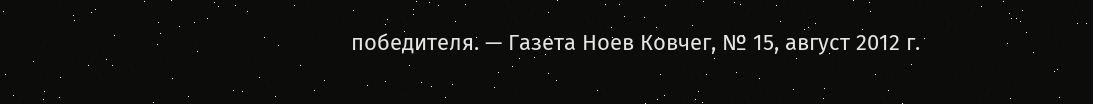победителя. — Газета Ноев Ковчег, № 15, август 2012 г.